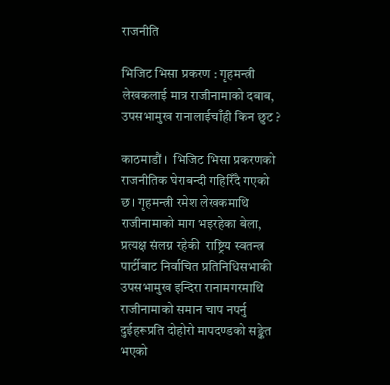राजनीति

भिजिट भिसा प्रकरण : गृहमन्त्री लेखकलाई मात्र राजीनामाको दबाब, उपसभामुख रानालाईचाँही किन छुट ?

काठमाडौं ।  भिजिट भिसा प्रकरणको राजनीतिक घेराबन्दी गहिरिँदै गएको छ। गृहमन्त्री रमेश लेखकमाथि राजीनामाको माग भइरहेका बेला,  प्रत्यक्ष संलग्न रहेकी  राष्ट्रिय स्वतन्त्र पार्टीबाट निर्वाचित प्रतिनिधिसभाकी उपसभामुख इन्दिरा रानामगरमाथि राजीनामाको समान चाप नपर्नु दुईहरूप्रति दोहोरो मापदण्डको सङ्केत भएको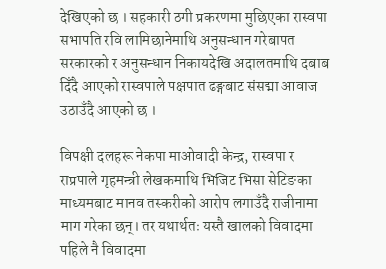देखिएको छ । सहकारी ठगी प्रकरणमा मुछिएका रास्वपा सभापति रवि लामिछानेमाथि अनुसन्धान गरेबापत सरकारको र अनुसन्धान निकायदेखि अदालतमाथि दबाब दिँदै आएको रास्वपाले पक्षपात ढङ्गबाट संसद्मा आवाज उठाउँदै आएको छ ।

विपक्षी दलहरू नेकपा माओवादी केन्द्र, रास्वपा र राप्रपाले गृहमन्त्री लेखकमाथि भिजिट भिसा सेटिङका माध्यमबाट मानव तस्करीको आरोप लगाउँदै राजीनामा माग गरेका छन्। तर यथार्थतः यस्तै खालको विवादमा पहिले नै विवादमा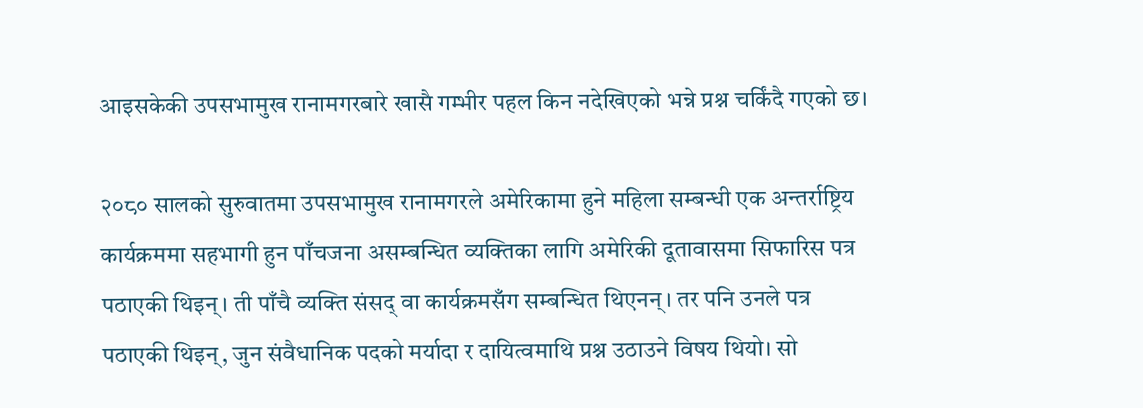आइसकेकी उपसभामुख रानामगरबारे खासै गम्भीर पहल किन नदेखिएको भन्ने प्रश्न चर्किंदै गएको छ।

२०८० सालको सुरुवातमा उपसभामुख रानामगरले अमेरिकामा हुने महिला सम्बन्धी एक अन्तर्राष्ट्रिय कार्यक्रममा सहभागी हुन पाँचजना असम्बन्धित व्यक्तिका लागि अमेरिकी दूतावासमा सिफारिस पत्र पठाएकी थिइन्। ती पाँचै व्यक्ति संसद् वा कार्यक्रमसँग सम्बन्धित थिएनन्। तर पनि उनले पत्र पठाएकी थिइन्, जुन संवैधानिक पदको मर्यादा र दायित्वमाथि प्रश्न उठाउने विषय थियो। सो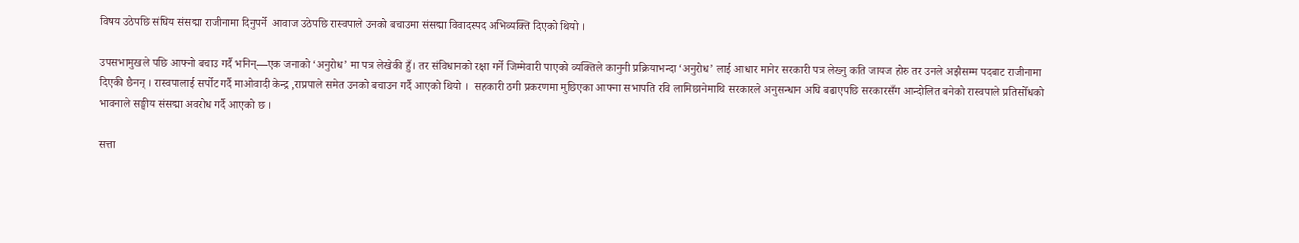विषय उठेपछि संघिय संसद्मा राजीनामा दिनुपर्ने  आवाज उठेपछि रास्वपाले उनको बचाउमा संसद्मा विवादस्पद अभिव्यक्ति दिएको थियो ।

उपसभामुखले पछि आफ्नो बचाउ गर्दै भनिन्—एक जनाको ‘अनुरोध’ मा पत्र लेखेकी हुँ। तर संविधानको रक्षा गर्ने जिम्मेवारी पाएको व्यक्तिले कानुनी प्रक्रियाभन्दा ‘अनुरोध’ लाई आधार मानेर सरकारी पत्र लेख्नु कति जायज होरु तर उनले अझैसम्म पदबाट राजीनामा दिएकी छैनन् । रास्वपालाई सर्पोट गर्दै माओवादी केन्द्र ,राप्रपाले समेत उनको बचाउन गर्दै आएको थियो ।  सहकारी ठगी प्रकरणमा मुछिएका आफ्ना सभापति रवि लामिछानेमाथि सरकारले अनुसन्धान अघि बढाएपछि सरकारसँग आन्दोलित बनेको रास्वपाले प्रतिसोँधको भावनाले सङ्घीय संसद्मा अवरोध गर्दै आएको छ ।

सत्ता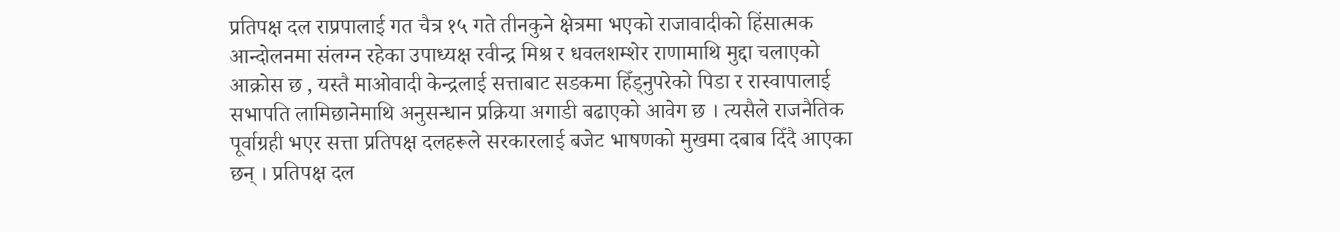प्रतिपक्ष दल राप्रपालाई गत चैत्र १५ गते तीनकुने क्षेत्रमा भएको राजावादीको हिंसात्मक आन्दोलनमा संलग्न रहेका उपाध्यक्ष रवीन्द्र मिश्र र धवलशम्शेर राणामाथि मुद्दा चलाएको आक्रोस छ , यस्तै माओवादी केन्द्रलाई सत्ताबाट सडकमा हिँड्नुपरेको पिडा र रास्वापालाई सभापति लामिछानेमाथि अनुसन्धान प्रक्रिया अगाडी बढाएको आवेग छ । त्यसैले राजनैतिक पूर्वाग्रही भएर सत्ता प्रतिपक्ष दलहरूले सरकारलाई बजेट भाषणको मुखमा दबाब दिँदै आएका छन् । प्रतिपक्ष दल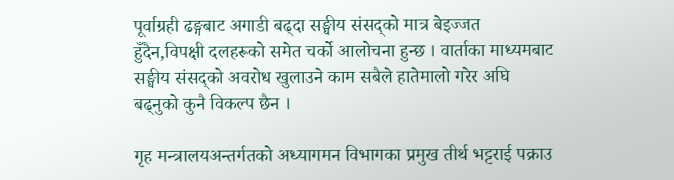पूर्वाग्रही ढङ्गबाट अगाडी बढ्दा सङ्घीय संसद्को मात्र बेइज्जत हुँदैन,विपक्षी दलहरूको समेत चर्को आलोचना हुन्छ । वार्ताका माध्यमबाट सङ्घीय संसद्को अवरोध खुलाउने काम सबैले हातेमालो गरेर अघि बढ्नुको कुनै विकल्प छैन ।

गृह मन्त्रालयअन्तर्गतको अध्यागमन विभागका प्रमुख तीर्थ भट्टराई पक्राउ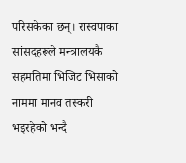परिसकेका छन्। रास्वपाका सांसदहरूले मन्त्रालयकै सहमतिमा भिजिट भिसाको नाममा मानव तस्करी भइरहेको भन्दै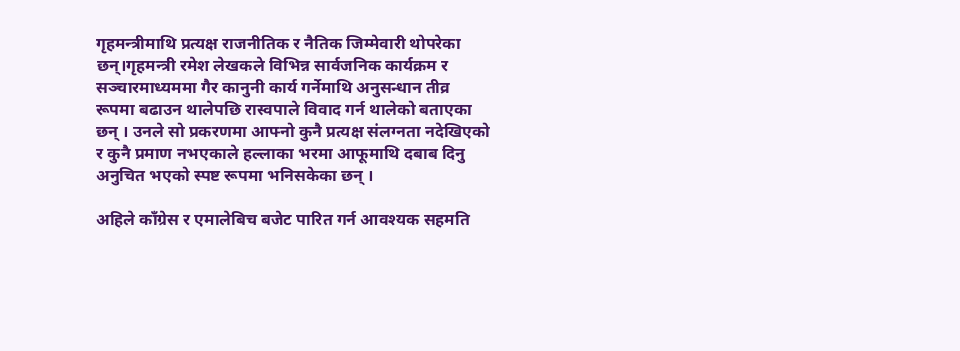गृहमन्त्रीमाथि प्रत्यक्ष राजनीतिक र नैतिक जिम्मेवारी थोपरेका छन्।गृहमन्त्री रमेश लेखकले विभिन्न सार्वजनिक कार्यक्रम र सञ्चारमाध्यममा गैर कानुनी कार्य गर्नेमाथि अनुसन्धान तीव्र रूपमा बढाउन थालेपछि रास्वपाले विवाद गर्न थालेको बताएका छन् । उनले सो प्रकरणमा आफ्नो कुनै प्रत्यक्ष संलग्नता नदेखिएको र कुनै प्रमाण नभएकाले हल्लाका भरमा आफूमाथि दबाब दिनु अनुचित भएको स्पष्ट रूपमा भनिसकेका छन् ।

अहिले काँग्रेस र एमालेबिच बजेट पारित गर्न आवश्यक सहमति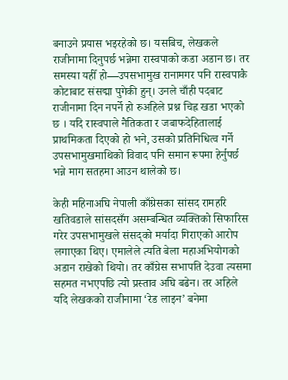बनाउने प्रयास भइरहेको छ। यसबिच, लेखकले राजीनामा दिनुपर्छ भन्नेमा रास्वपाको कडा अडान छ। तर समस्या यहीँ हो—उपसभामुख रानामगर पनि रास्वपाकै कोटाबाट संसद्मा पुगेकी हुन्। उनले चाँही पदबाट राजीनामा दिन नपर्ने हो रुअहिले प्रश्न चिह्न खडा भएको छ । यदि रास्वपाले नैतिकता र जबाफदेहितालाई प्राथमिकता दिएको हो भने, उसको प्रतिनिधित्व गर्ने उपसभामुखमाथिको विवाद पनि समान रूपमा हेर्नुपर्छ भन्ने माग सतहमा आउन थालेको छ।

केही महिनाअघि नेपाली काँग्रेसका सांसद रामहरि खतिवडाले सांसदसँग असम्बन्धित व्यक्तिको सिफारिस गरेर उपसभामुखले संसद्को मर्यादा गिराएको आरोप लगाएका थिए। एमालेले त्यति बेला महाअभियोगको अडान राखेको थियो। तर काँग्रेस सभापति देउवा त्यसमा सहमत नभएपछि त्यो प्रस्ताव अघि बढेन। तर अहिले यदि लेखकको राजीनामा ‘रेड लाइन’ बनेमा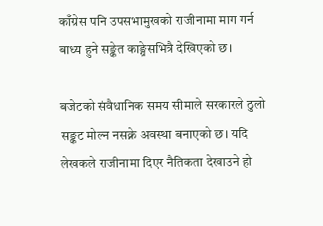काँग्रेस पनि उपसभामुखको राजीनामा माग गर्न बाध्य हुने सङ्केत काङ्ग्रेसभित्रै देखिएको छ।

बजेटको संवैधानिक समय सीमाले सरकारले ठुलो सङ्कट मोल्न नसक्ने अवस्था बनाएको छ। यदि लेखकले राजीनामा दिएर नैतिकता देखाउने हो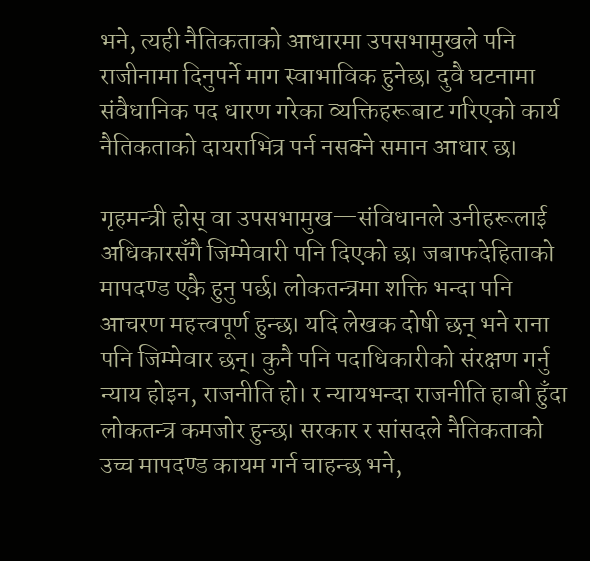भने, त्यही नैतिकताको आधारमा उपसभामुखले पनि राजीनामा दिनुपर्ने माग स्वाभाविक हुनेछ। दुवै घटनामा संवैधानिक पद धारण गरेका व्यक्तिहरूबाट गरिएको कार्य नैतिकताको दायराभित्र पर्न नसक्ने समान आधार छ।

गृहमन्त्री होस् वा उपसभामुख—संविधानले उनीहरूलाई अधिकारसँगै जिम्मेवारी पनि दिएको छ। जबाफदेहिताको मापदण्ड एकै हुनु पर्छ। लोकतन्त्रमा शक्ति भन्दा पनि आचरण महत्त्वपूर्ण हुन्छ। यदि लेखक दोषी छन् भने राना पनि जिम्मेवार छन्। कुनै पनि पदाधिकारीको संरक्षण गर्नु न्याय होइन, राजनीति हो। र न्यायभन्दा राजनीति हाबी हुँदा लोकतन्त्र कमजोर हुन्छ। सरकार र सांसदले नैतिकताको उच्च मापदण्ड कायम गर्न चाहन्छ भने,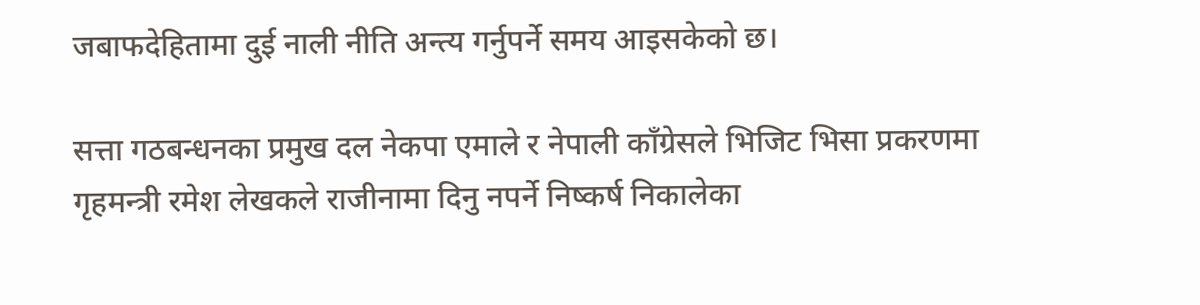जबाफदेहितामा दुई नाली नीति अन्त्य गर्नुपर्ने समय आइसकेको छ।

सत्ता गठबन्धनका प्रमुख दल नेकपा एमाले र नेपाली काँग्रेसले भिजिट भिसा प्रकरणमा गृहमन्त्री रमेश लेखकले राजीनामा दिनु नपर्ने निष्कर्ष निकालेका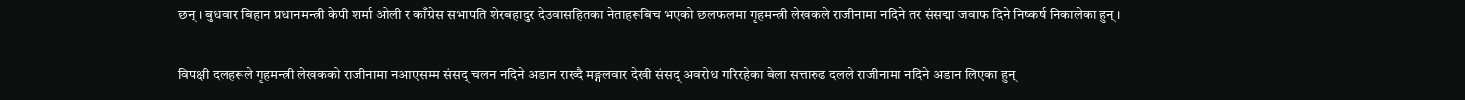छन् । बुधवार बिहान प्रधानमन्त्री केपी शर्मा ओली र काँग्रेस सभापति शेरबहादुर देउवासहितका नेताहरूबिच भएको छलफलमा गृहमन्त्री लेखकले राजीनामा नदिने तर संसद्मा जवाफ दिने निष्कर्ष निकालेका हुन् ।

विपक्षी दलहरूले गृहमन्त्री लेखकको राजीनामा नआएसम्म संसद् चलन नदिने अडान राख्दै मङ्गलवार देखी संसद् अवरोध गरिरहेका बेला सत्तारुढ दलले राजीनामा नदिने अडान लिएका हुन्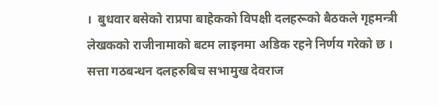।  बुधवार बसेको राप्रपा बाहेकको विपक्षी दलहरूको बैठकले गृहमन्त्री लेखकको राजीनामाको बटम लाइनमा अडिक रहने निर्णय गरेको छ । सत्ता गठबन्धन दलहरुबिच सभामुख देवराज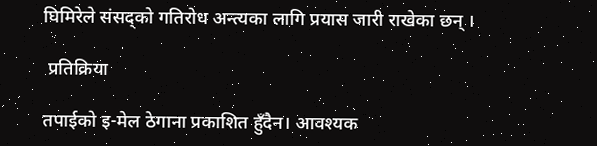घिमिरेले संसद्को गतिरोध अन्त्यका लागि प्रयास जारी राखेका छन् ।

 प्रतिक्रिया

तपाईको इ-मेल ठेगाना प्रकाशित हुँदैन। आवश्यक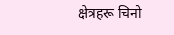क्षेत्रहरू चिनो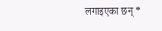लगाइएका छन् *